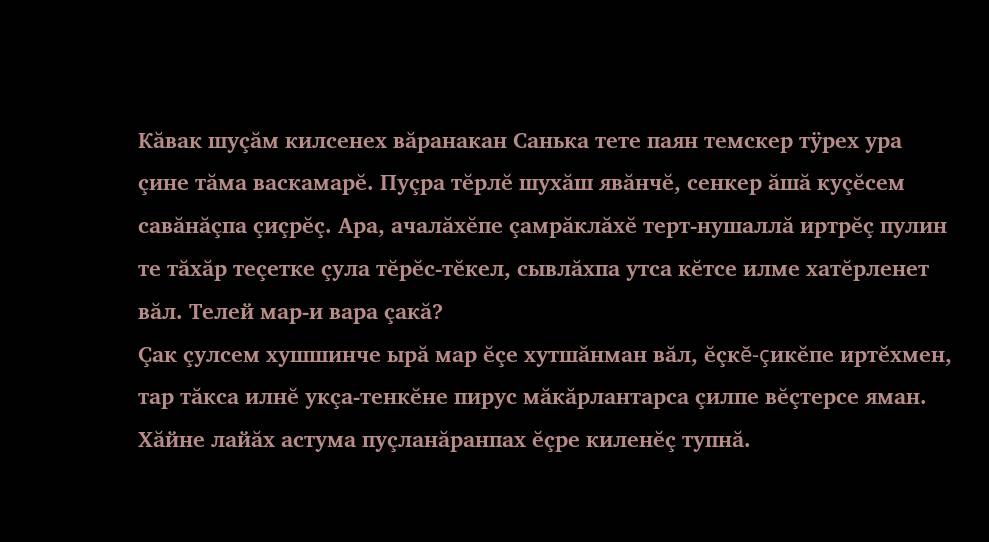Кăвак шуçăм килсенех вăранакан Санька тете паян темскер тÿрех ура çине тăма васкамарĕ. Пуçра тĕрлĕ шухăш явăнчĕ, сенкер ăшă куçĕсем савăнăçпа çиçрĕç. Ара, ачалăхĕпе çамрăклăхĕ терт-нушаллă иртрĕç пулин те тăхăр теçетке çула тĕрĕс-тĕкел, сывлăхпа утса кĕтсе илме хатĕрленет вăл. Телей мар-и вара çакă?
Çак çулсем хушшинче ырă мар ĕçе хутшăнман вăл, ĕçкĕ-çикĕпе иртĕхмен, тар тăкса илнĕ укçа-тенкĕне пирус мăкăрлантарса çилпе вĕçтерсе яман. Хăйне лайăх астума пуçланăранпах ĕçре киленĕç тупнă.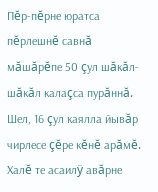Пĕр-пĕрне юратса пĕрлешнĕ савнă мăшăрĕпе 50 çул шăкăл-шăкăл калаçса пурăннă. Шел, 16 çул каялла йывăр чирлесе çĕре кĕнĕ арăмĕ. Халĕ те асаилÿ авăрне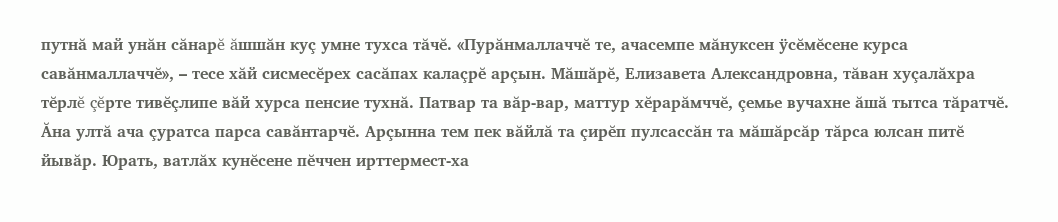путнă май унăн сăнарĕ ăшшăн куç умне тухса тăчĕ. «Пурăнмаллаччĕ те, ачасемпе мăнуксен ÿсĕмĕсене курса савăнмаллаччĕ», – тесе хăй сисмесĕрех сасăпах калаçрĕ арçын. Мăшăрĕ, Елизавета Александровна, тăван хуçалăхра тĕрлĕ çĕрте тивĕçлипе вăй хурса пенсие тухнă. Патвар та вăр-вар, маттур хĕрарăмччĕ, çемье вучахне ăшă тытса тăратчĕ. Ăна ултă ача çуратса парса савăнтарчĕ. Арçынна тем пек вăйлă та çирĕп пулсассăн та мăшăрсăр тăрса юлсан питĕ йывăр. Юрать, ватлăх кунĕсене пĕччен ирттермест-ха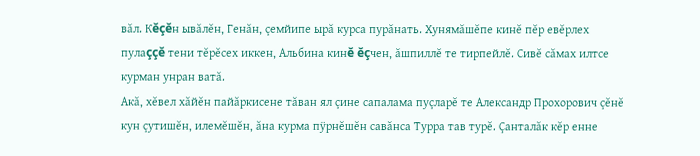вăл. Кĕçĕн ывăлĕн, Генăн, çемйипе ырă курса пурăнать. Хунямăшĕпе кинĕ пĕр евĕрлех пулаççĕ тени тĕрĕсех иккен, Альбина кинĕ ĕçчен, ăшпиллĕ те тирпейлĕ. Сивĕ сăмах илтсе курман унран ватă.
Акă, хĕвел хăйĕн пайăркисене тăван ял çине сапалама пуçларĕ те Александр Прохорович çĕнĕ кун çутишĕн, илемĕшĕн, ăна курма пÿрнĕшĕн савăнса Турра тав турĕ. Çанталăк кĕр енне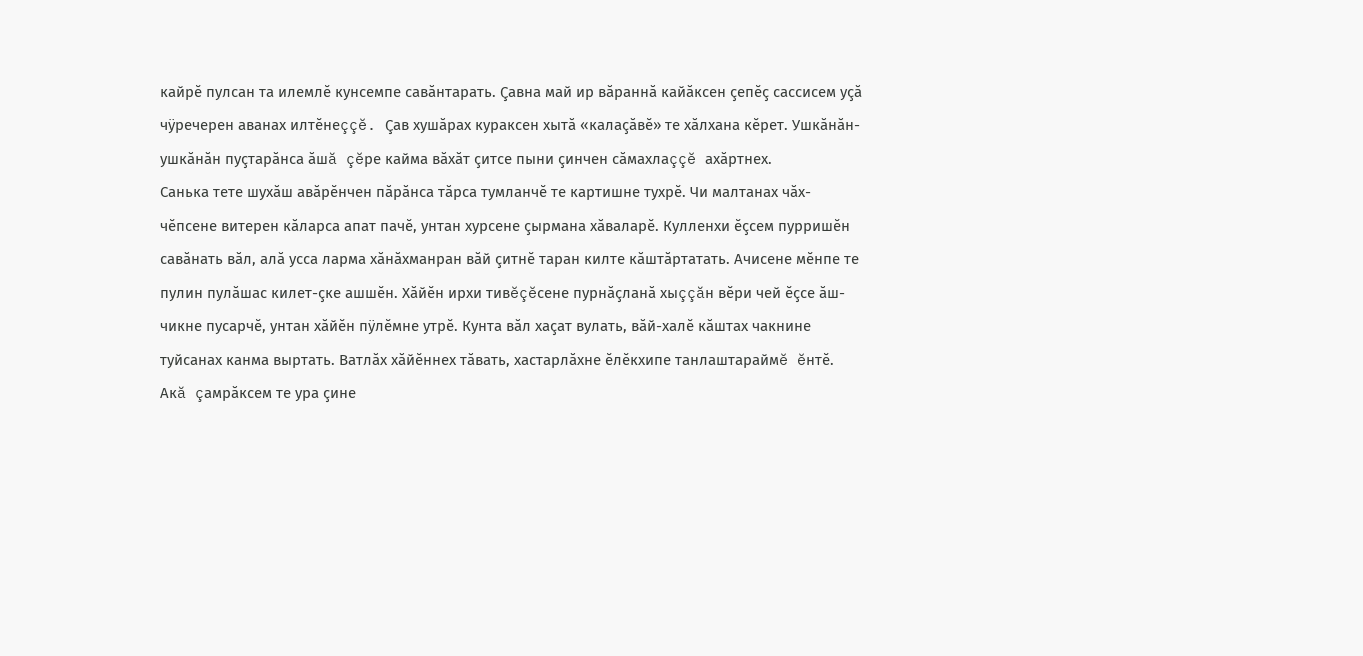кайрĕ пулсан та илемлĕ кунсемпе савăнтарать. Çавна май ир вăраннă кайăксен çепĕç сассисем уçă чÿречерен аванах илтĕнеççĕ. Çав хушăрах кураксен хытă «калаçăвĕ» те хăлхана кĕрет. Ушкăнăн-ушкăнăн пуçтарăнса ăшă çĕре кайма вăхăт çитсе пыни çинчен сăмахлаççĕ ахăртнех.
Санька тете шухăш авăрĕнчен пăрăнса тăрса тумланчĕ те картишне тухрĕ. Чи малтанах чăх-чĕпсене витерен кăларса апат пачĕ, унтан хурсене çырмана хăваларĕ. Кулленхи ĕçсем пурришĕн савăнать вăл, алă усса ларма хăнăхманран вăй çитнĕ таран килте кăштăртатать. Ачисене мĕнпе те пулин пулăшас килет-çке ашшĕн. Хăйĕн ирхи тивĕçĕсене пурнăçланă хыççăн вĕри чей ĕçсе ăш-чикне пусарчĕ, унтан хăйĕн пÿлĕмне утрĕ. Кунта вăл хаçат вулать, вăй-халĕ кăштах чакнине туйсанах канма выртать. Ватлăх хăйĕннех тăвать, хастарлăхне ĕлĕкхипе танлаштараймĕ ĕнтĕ.
Акă çамрăксем те ура çине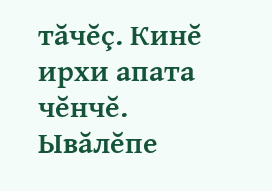тăчĕç. Кинĕ ирхи апата чĕнчĕ. Ывăлĕпе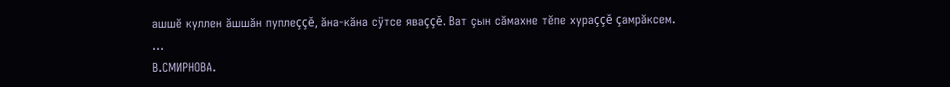ашшĕ куллен ăшшăн пуплеççĕ, ăна-кăна сÿтсе яваççĕ. Ват çын сăмахне тĕпе хураççĕ çамрăксем.
…
В.СМИРНОВА.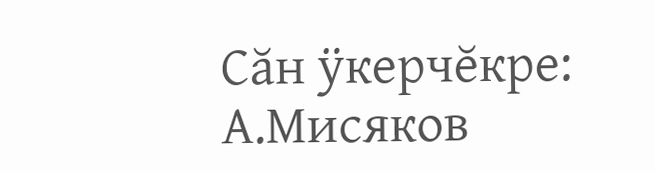Сăн ÿкерчĕкре: А.Мисяков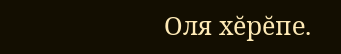Оля хĕрĕпе.